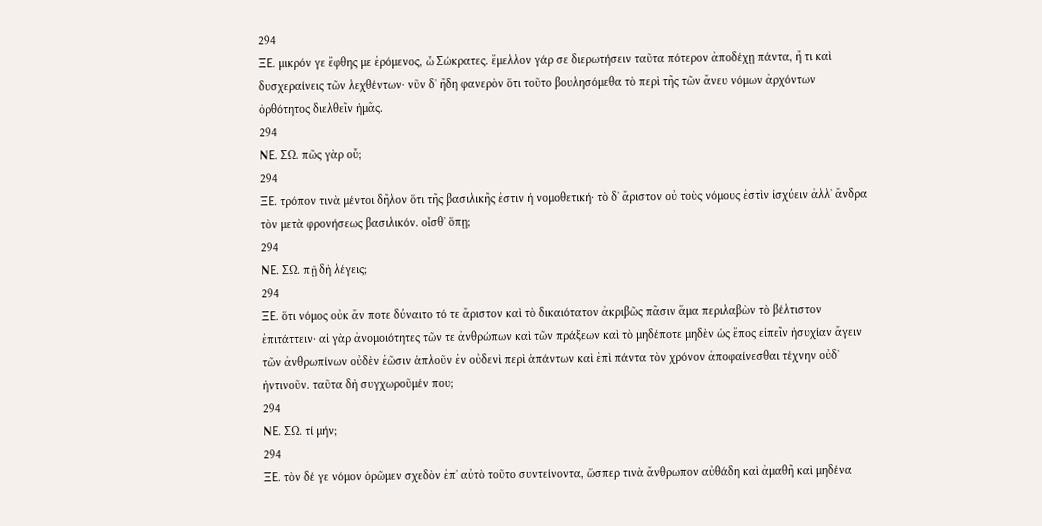294
ΞΕ. μικρόν γε ἔφθης με ἐρόμενος, ὦ Σώκρατες. ἔμελλον γάρ σε διερωτήσειν ταῦτα πότερον ἀποδέχῃ πάντα, ἤ τι καὶ δυσχεραίνεις τῶν λεχθέντων· νῦν δʼ ἤδη φανερὸν ὅτι τοῦτο βουλησόμεθα τὸ περὶ τῆς τῶν ἄνευ νόμων ἀρχόντων ὀρθότητος διελθεῖν ἡμᾶς.
294
ΝΕ. ΣΩ. πῶς γὰρ οὔ;
294
ΞΕ. τρόπον τινὰ μέντοι δῆλον ὅτι τῆς βασιλικῆς ἐστιν ἡ νομοθετική· τὸ δʼ ἄριστον οὐ τοὺς νόμους ἐστὶν ἰσχύειν ἀλλʼ ἄνδρα τὸν μετὰ φρονήσεως βασιλικόν. οἶσθʼ ὅπῃ;
294
ΝΕ. ΣΩ. πῇ δὴ λέγεις;
294
ΞΕ. ὅτι νόμος οὐκ ἄν ποτε δύναιτο τό τε ἄριστον καὶ τὸ δικαιότατον ἀκριβῶς πᾶσιν ἅμα περιλαβὼν τὸ βέλτιστον ἐπιτάττειν· αἱ γὰρ ἀνομοιότητες τῶν τε ἀνθρώπων καὶ τῶν πράξεων καὶ τὸ μηδέποτε μηδὲν ὡς ἔπος εἰπεῖν ἡσυχίαν ἄγειν τῶν ἀνθρωπίνων οὐδὲν ἐῶσιν ἁπλοῦν ἐν οὐδενὶ περὶ ἁπάντων καὶ ἐπὶ πάντα τὸν χρόνον ἀποφαίνεσθαι τέχνην οὐδʼ ἡντινοῦν. ταῦτα δὴ συγχωροῦμέν που;
294
ΝΕ. ΣΩ. τί μήν;
294
ΞΕ. τὸν δέ γε νόμον ὁρῶμεν σχεδὸν ἐπʼ αὐτὸ τοῦτο συντείνοντα, ὥσπερ τινὰ ἄνθρωπον αὐθάδη καὶ ἀμαθῆ καὶ μηδένα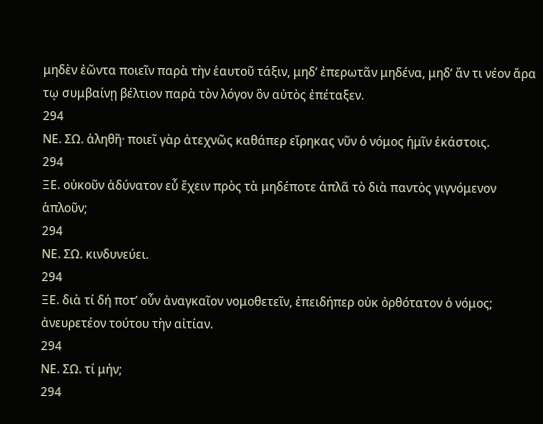μηδὲν ἐῶντα ποιεῖν παρὰ τὴν ἑαυτοῦ τάξιν, μηδʼ ἐπερωτᾶν μηδένα, μηδʼ ἄν τι νέον ἄρα τῳ συμβαίνῃ βέλτιον παρὰ τὸν λόγον ὃν αὐτὸς ἐπέταξεν.
294
ΝΕ. ΣΩ. ἀληθῆ· ποιεῖ γὰρ ἀτεχνῶς καθάπερ εἴρηκας νῦν ὁ νόμος ἡμῖν ἑκάστοις.
294
ΞΕ. οὐκοῦν ἀδύνατον εὖ ἔχειν πρὸς τὰ μηδέποτε ἁπλᾶ τὸ διὰ παντὸς γιγνόμενον ἁπλοῦν;
294
ΝΕ. ΣΩ. κινδυνεύει.
294
ΞΕ. διὰ τί δή ποτʼ οὖν ἀναγκαῖον νομοθετεῖν, ἐπειδήπερ οὐκ ὀρθότατον ὁ νόμος; ἀνευρετέον τούτου τὴν αἰτίαν.
294
ΝΕ. ΣΩ. τί μήν;
294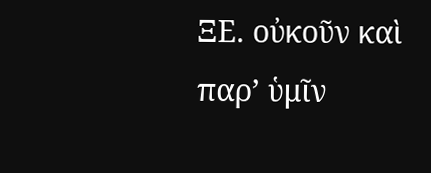ΞΕ. οὐκοῦν καὶ παρʼ ὑμῖν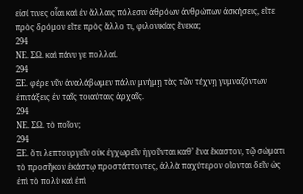εἰσί τινες οἷαι καὶ ἐν ἄλλαις πόλεσιν ἁθρόων ἀνθρώπων ἀσκήσεις, εἴτε πρὸς δρόμον εἴτε πρὸς ἄλλο τι, φιλονικίας ἕνεκα;
294
ΝΕ. ΣΩ. καὶ πάνυ γε πολλαί.
294
ΞΕ. φέρε νῦν ἀναλάβωμεν πάλιν μνήμῃ τὰς τῶν τέχνῃ γυμναζόντων ἐπιτάξεις ἐν ταῖς τοιαύταις ἀρχαῖς.
294
ΝΕ. ΣΩ. τὸ ποῖον;
294
ΞΕ. ὅτι λεπτουργεῖν οὐκ ἐγχωρεῖν ἡγοῦνται καθʼ ἕνα ἕκαστον, τῷ σώματι τὸ προσῆκον ἑκάστῳ προστάττοντες, ἀλλὰ παχύτερον οἴονται δεῖν ὡς ἐπὶ τὸ πολὺ καὶ ἐπὶ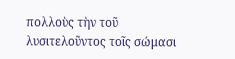πολλοὺς τὴν τοῦ λυσιτελοῦντος τοῖς σώμασι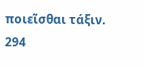ποιεῖσθαι τάξιν.
294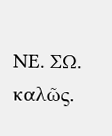ΝΕ. ΣΩ. καλῶς.